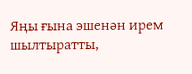Яңы ғына эшенән ирем шылтыратты,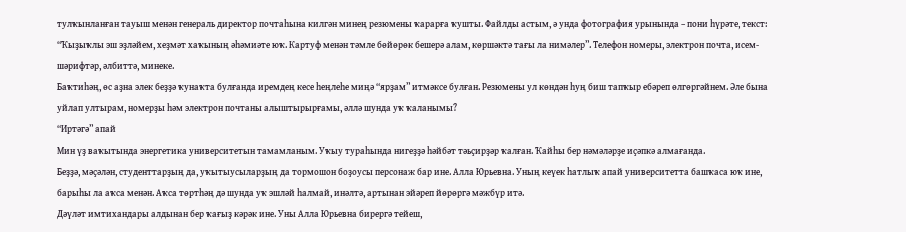тулҡынланған тауыш менән генераль директор почтаһына килгән минең резюмены ҡарарға ҡушты. Файлды астым, ә унда фотография урынында – пони һүрәте, текст: “Ҡыҙыҡлы эш эҙләйем, хеҙмәт хаҡының әһәмиәте юҡ. Картуф менән тәмле бөйөрөк бешерә алам, көршәктә тағы ла нимәлер”. Телефон номеры, электрон почта, исем-шәрифтәр, әлбиттә, минеке.
Баҡтиһәң, өс аҙна элек беҙҙә ҡунаҡта булғанда иремдең кесе һеңлеһе миңә “ярҙам” итмәксе булған. Резюмены ул көндән һуң биш тапҡыр ебәреп өлгөргәйнем. Әле бына уйлап ултырам, номерҙы һәм электрон почтаны алыштырырғамы, әллә шунда уҡ ҡаланымы?
“Иртәгә” апай
Мин үҙ ваҡытында энергетика университетын тамамланым. Уҡыу тураһында нигеҙҙә һәйбәт тәьҫирҙәр ҡалған. Ҡайһы бер нәмәләрҙе иҫәпкә алмағанда.
Беҙҙә, мәҫәлән, студенттарҙың да, уҡытыусыларҙың да тормошон боҙоусы персонаж бар ине. Алла Юрьевна. Уның кеүек һатлыҡ апай университетта башҡаса юҡ ине, барыһы ла аҡса менән. Аҡса төртһәң дә шунда уҡ эшләй һалмай, инәлтә, артынан эйәреп йөрөргә мәжбүр итә.
Дәүләт имтихандары алдынан бер ҡағыҙ кәрәк ине. Уны Алла Юрьевна бирергә тейеш,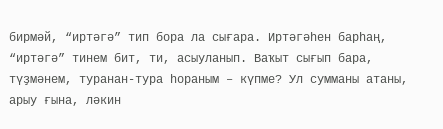бирмәй, “иртәгә” тип бора ла сығара. Иртәгәһен барһаң, “иртәгә” тинем бит, ти, асыуланып. Ваҡыт сығып бара, түҙмәнем, туранан-тура һораным – күпме? Ул сумманы атаны, арыу ғына, ләкин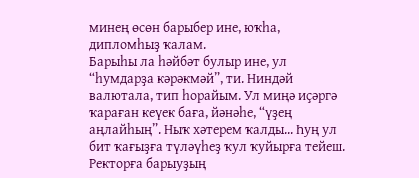минең өсөн барыбер ине, юҡһа, дипломһыҙ ҡалам.
Барыһы ла һәйбәт булыр ине, ул “һумдарҙа кәрәкмәй”, ти. Ниндәй валютала, тип һорайым. Ул миңә иҫәргә ҡараған кеүек баға, йәнәһе, “үҙең аңлайһың”. Ныҡ хәтерем ҡалды... Һуң ул бит ҡағыҙға түләүһеҙ ҡул ҡуйырға тейеш. Ректорға барыуҙың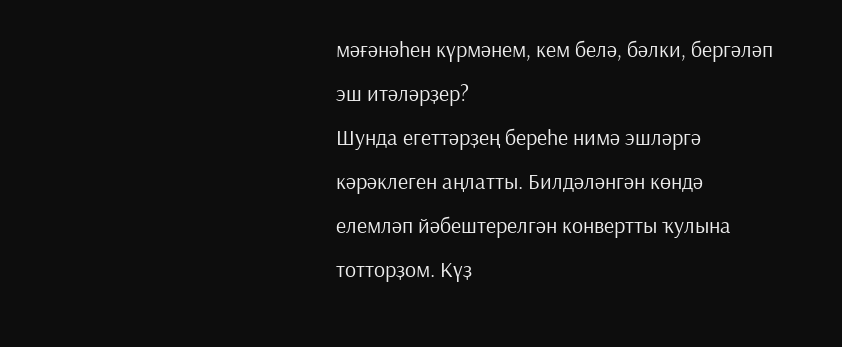мәғәнәһен күрмәнем, кем белә, бәлки, бергәләп эш итәләрҙер?
Шунда егеттәрҙең береһе нимә эшләргә кәрәклеген аңлатты. Билдәләнгән көндә елемләп йәбештерелгән конвертты ҡулына тотторҙом. Күҙ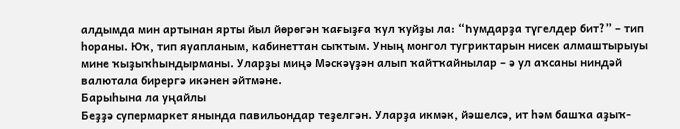алдымда мин артынан ярты йыл йөрөгән ҡағыҙға ҡул ҡуйҙы ла: “Һумдарҙа түгелдер бит?” – тип һораны. Юҡ, тип яуапланым, кабинеттан сыҡтым. Уның монгол тугриктарын нисек алмаштырыуы мине ҡыҙыҡһындырманы. Уларҙы миңә Мәскәүҙән алып ҡайтҡайнылар – ә ул аҡсаны ниндәй валютала бирергә икәнен әйтмәне.
Барыһына ла уңайлы
Беҙҙә супермаркет янында павильондар теҙелгән. Уларҙа икмәк, йәшелсә, ит һәм башҡа аҙыҡ-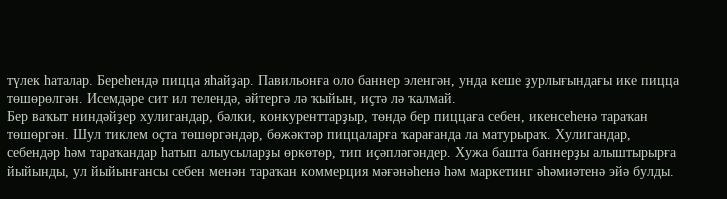түлек һаталар. Береһендә пицца яһайҙар. Павильонға оло баннер эленгән, унда кеше ҙурлығындағы ике пицца төшөрөлгән. Исемдәре сит ил телендә, әйтергә лә ҡыйын, иҫтә лә ҡалмай.
Бер ваҡыт ниндәйҙер хулигандар, бәлки, конкуренттарҙыр, төндә бер пиццаға себен, икенсеһенә тараҡан төшөргән. Шул тиклем оҫта төшөргәндәр, бөжәктәр пиццаларға ҡарағанда ла матурыраҡ. Хулигандар, себендәр һәм тараҡандар һатып алыусыларҙы өркөтөр, тип иҫәпләгәндер. Хужа башта баннерҙы алыштырырға йыйынды, ул йыйынғансы себен менән тараҡан коммерция мәғәнәһенә һәм маркетинг әһәмиәтенә эйә булды.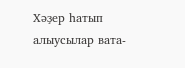Хәҙер һатып алыусылар вата-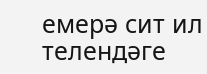емерә сит ил телендәге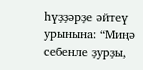һүҙҙәрҙе әйтеү урынына: “Миңә себенле ҙурҙы,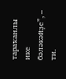тараҡанлы ике бәләкәйҙе”, – ти.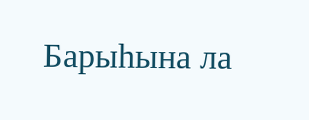Барыһына ла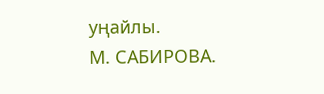уңайлы.
М. САБИРОВА.